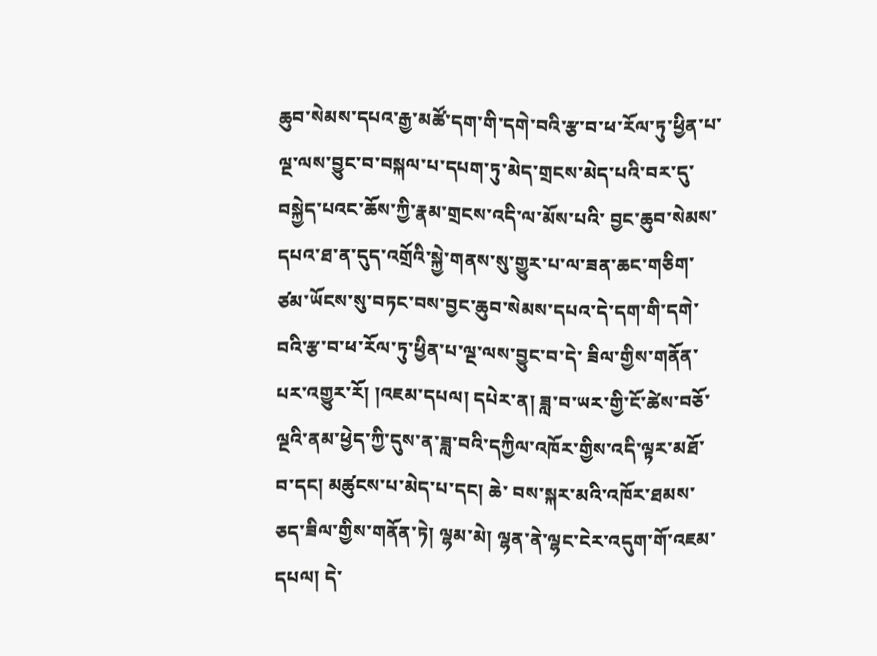ཆུབ་སེམས་དཔའ་རྒྱ་མཚོ་དག་གི་དགེ་བའི་རྩ་བ་ཕ་རོལ་ཏུ་ཕྱིན་པ་ལྔ་ལས་བྱུང་བ་བསྐལ་པ་དཔག་ཏུ་མེད་གྲངས་མེད་པའི་བར་དུ་བསྐྱེད་པའང་ཆོས་ཀྱི་རྣམ་གྲངས་འདི་ལ་མོས་པའི་ བྱང་ཆུབ་སེམས་དཔའ་ཐ་ན་དུད་འགྲོའི་སྐྱེ་གནས་སུ་གྱུར་པ་ལ་ཟན་ཆང་གཅིག་ཙམ་ཡོངས་སུ་བཏང་བས་བྱང་ཆུབ་སེམས་དཔའ་དེ་དག་གི་དགེ་བའི་རྩ་བ་ཕ་རོལ་ཏུ་ཕྱིན་པ་ལྔ་ལས་བྱུང་བ་དེ་ ཟིལ་གྱིས་གནོན་པར་འགྱུར་རོ། །འཇམ་དཔལ། དཔེར་ན། ཟླ་བ་ཡར་གྱི་ངོ་ཚེས་བཅོ་ལྔའི་ནམ་ཕྱེད་ཀྱི་དུས་ན་ཟླ་བའི་དཀྱིལ་འཁོར་གྱིས་འདི་ལྟར་མཐོ་བ་དང། མཚུངས་པ་མེད་པ་དང། ཆེ་ བས་སྐར་མའི་འཁོར་ཐམས་ཅད་ཟིལ་གྱིས་གནོན་ཏེ། ལྷམ་མེ། ལྷན་ནེ་ལྷང་ངེར་འདུག་གོ་འཇམ་དཔལ། དེ་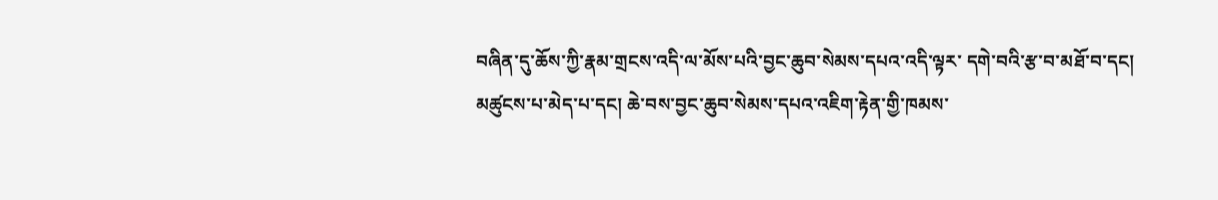བཞིན་དུ་ཆོས་ཀྱི་རྣམ་གྲངས་འདི་ལ་མོས་པའི་བྱང་ཆུབ་སེམས་དཔའ་འདི་ལྟར་ དགེ་བའི་རྩ་བ་མཐོ་བ་དང། མཚུངས་པ་མེད་པ་དང། ཆེ་བས་བྱང་ཆུབ་སེམས་དཔའ་འཇིག་རྟེན་གྱི་ཁམས་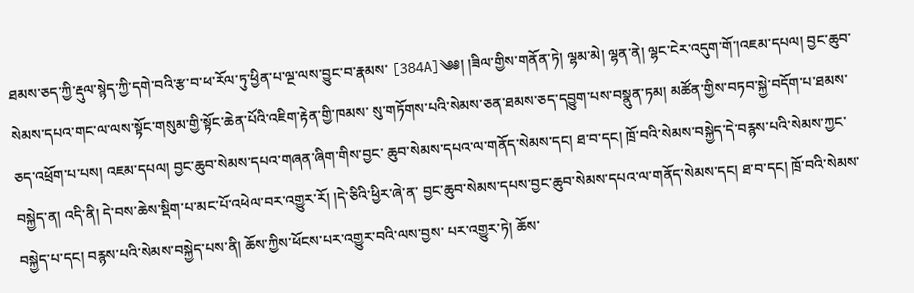ཐམས་ཅད་ཀྱི་རྡུལ་སྙེད་ཀྱི་དགེ་བའི་རྩ་བ་ཕ་རོལ་ཏུ་ཕྱིན་པ་ལྔ་ལས་བྱུང་བ་རྣམས་ [384A]༄༅། །ཟིལ་གྱིས་གནོན་ཏེ། ལྷམ་མེ། ལྷན་ནེ། ལྷང་ངེར་འདུག་གོ་།འཇམ་དཔལ། བྱང་ཆུབ་སེམས་དཔའ་གང་ལ་ལས་སྟོང་གསུམ་གྱི་སྟོང་ཆེན་པོའི་འཇིག་རྟེན་གྱི་ཁམས་ སུ་གཏོགས་པའི་སེམས་ཅན་ཐམས་ཅད་དབྱུག་པས་བསྣུན་ཏམ། མཚོན་གྱིས་བཏབ་སྐྱེ་བདོག་པ་ཐམས་ཅད་འཕྲོག་པ་པས། འཇམ་དཔལ། བྱང་ཆུབ་སེམས་དཔའ་གཞན་ཞིག་གིས་བྱང་ ཆུབ་སེམས་དཔའ་ལ་གནོད་སེམས་དང། ཐ་བ་དང། ཁྲོ་བའི་སེམས་བསྐྱེད་དེ་བརྙས་པའི་སེམས་ཀྱང་བསྐྱེད་ན། འདི་ནི། དེ་བས་ཆེས་སྡིག་པ་མང་པོ་འཕེལ་བར་འགྱུར་རོ། །དེ་ཅིའི་ཕྱིར་ཞེ་ན་ བྱང་ཆུབ་སེམས་དཔས་བྱང་ཆུབ་སེམས་དཔའ་ལ་གནོད་སེམས་དང། ཐ་བ་དང། ཁྲོ་བའི་སེམས་བསྐྱེད་པ་དང། བརྙས་པའི་སེམས་བསྐྱེད་པས་ནི། ཆོས་ཀྱིས་ཕོངས་པར་འགྱུར་བའི་ལས་བྱས་ པར་འགྱུར་ཏེ། ཆོས་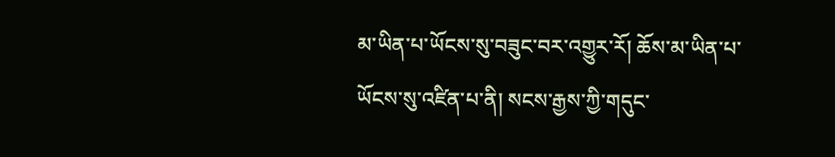མ་ཡིན་པ་ཡོངས་སུ་བཟུང་བར་འགྱུར་རོ། ཆོས་མ་ཡིན་པ་ཡོངས་སུ་འཛིན་པ་ནི། སངས་རྒྱས་ཀྱི་གདུང་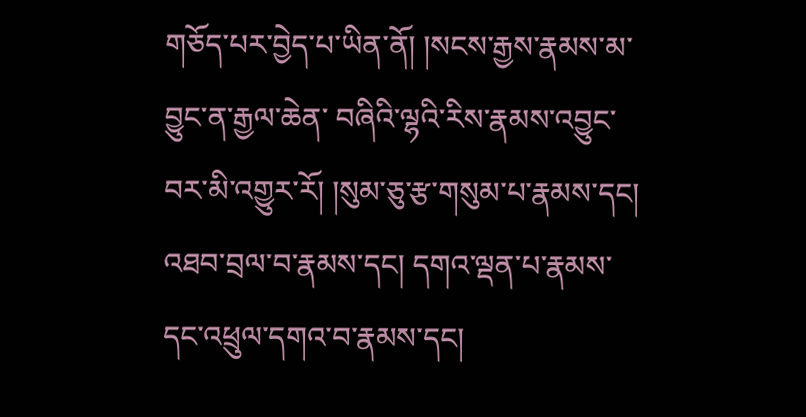གཅོད་པར་བྱེད་པ་ཡིན་ནོ། །སངས་རྒྱས་རྣམས་མ་བྱུང་ན་རྒྱལ་ཆེན་ བཞིའི་ལྷའི་རིས་རྣམས་འབྱུང་བར་མི་འགྱུར་རོ། །སུམ་ཅུ་རྩ་གསུམ་པ་རྣམས་དང། འཐབ་བྲལ་བ་རྣམས་དང། དགའ་ལྡན་པ་རྣམས་དང་འཕྲུལ་དགའ་བ་རྣམས་དང།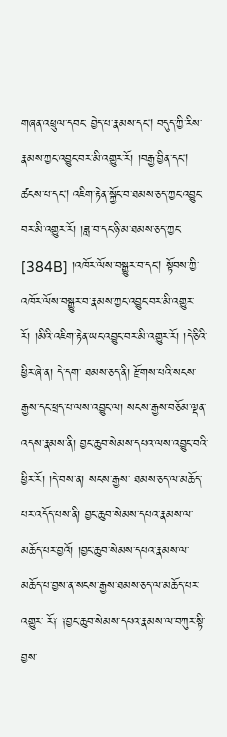གཞན་འཕྲུལ་དབང་ བྱེད་པ་རྣམས་དང། བདུད་ཀྱི་རིས་རྣམས་ཀྱང་འབྱུང་བར་མི་འགྱུར་རོ། །བརྒྱ་བྱིན་དང། ཚངས་པ་དང། འཇིག་རྟེན་སྐྱོང་བ་ཐམས་ཅད་ཀྱང་འབྱུང་བར་མི་འགྱུར་རོ། །ཟླ་བ་དང་ཉི་མ་ཐམས་ཅད་ཀྱང་ [384B] །འཁོར་ལོས་བསྒྱུར་བ་དང། སྟོབས་ཀྱི་འཁོར་ལོས་བསྒྱུར་བ་རྣམས་ཀྱང་འབྱུང་བར་མི་འགྱུར་རོ། །མིའི་འཇིག་རྟེན་ཡང་འབྱུང་བར་མི་འགྱུར་རོ། །དེ་ཅིའི་ཕྱིར་ཞེ་ན། དེ་དག་ ཐམས་ཅད་ནི། རྫོགས་པའི་སངས་རྒྱས་དང་ཕྲད་པ་ལས་འབྱུང་ལ། སངས་རྒྱས་བཅོམ་ལྡན་འདས་རྣམས་ནི། བྱང་ཆུབ་སེམས་དཔའ་ལས་འབྱུང་བའི་ཕྱིར་རོ། །དེ་བས་ན། སངས་རྒྱས་ ཐམས་ཅད་ལ་མཆོད་པར་འདོད་པས་ནི། བྱང་ཆུབ་སེམས་དཔའ་རྣམས་ལ་མཆོད་པར་བྱའོ། །བྱང་ཆུབ་སེམས་དཔའ་རྣམས་ལ་མཆོད་པ་བྱས་ན་སངས་རྒྱས་ཐམས་ཅད་ལ་མཆོད་པར་འགྱུར་ རོ༑ ༑བྱང་ཆུབ་སེམས་དཔའ་རྣམས་ལ་བཀུར་སྟི་བྱས་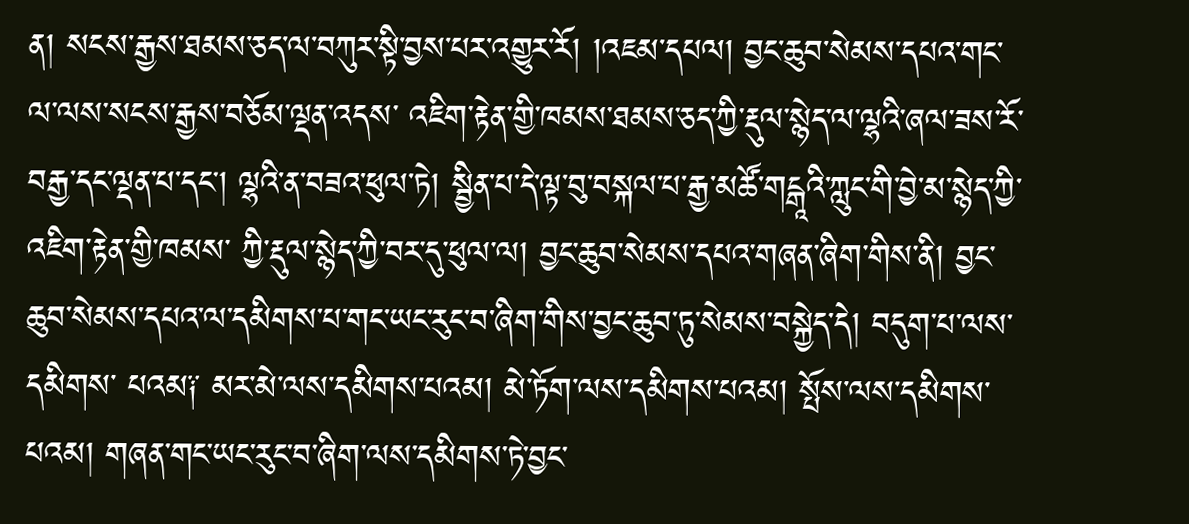ན། སངས་རྒྱས་ཐམས་ཅད་ལ་བཀུར་སྟི་བྱས་པར་འགྱུར་རོ། །འཇམ་དཔལ། བྱང་ཆུབ་སེམས་དཔའ་གང་ལ་ལས་སངས་རྒྱས་བཅོམ་ལྡན་འདས་ འཇིག་རྟེན་གྱི་ཁམས་ཐམས་ཅད་ཀྱི་རྡུལ་སྙེད་ལ་ལྷའི་ཞལ་ཟས་རོ་བརྒྱ་དང་ལྡན་པ་དང། ལྷའི་ན་བཟའ་ཕུལ་ཏེ། སྦྱིན་པ་དེ་ལྟ་བུ་བསྐལ་པ་རྒྱ་མཚོ་གངྒཱའི་ཀླུང་གི་བྱེ་མ་སྙེད་ཀྱི་འཇིག་རྟེན་གྱི་ཁམས་ ཀྱི་རྡུལ་སྙེད་ཀྱི་བར་དུ་ཕུལ་ལ། བྱང་ཆུབ་སེམས་དཔའ་གཞན་ཞིག་གིས་ནི། བྱང་ཆུབ་སེམས་དཔའ་ལ་དམིགས་པ་གང་ཡང་རུང་བ་ཞིག་གིས་བྱང་ཆུབ་ཏུ་སེམས་བསྐྱེད་དེ། བདུག་པ་ལས་དམིགས་ པའམ༑ མར་མེ་ལས་དམིགས་པའམ། མེ་ཏོག་ལས་དམིགས་པའམ། སྤོས་ལས་དམིགས་པའམ། གཞན་གང་ཡང་རུང་བ་ཞིག་ལས་དམིགས་ཏེ་བྱང་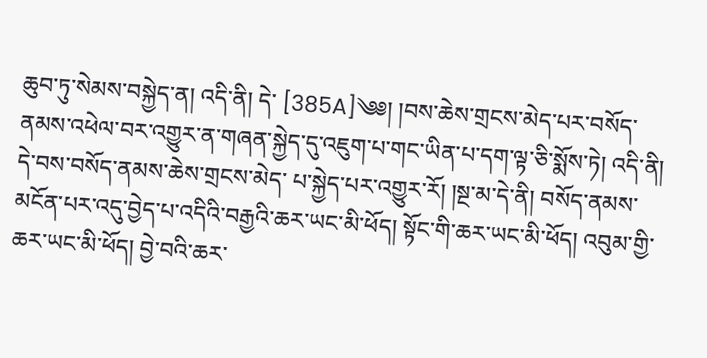ཆུབ་ཏུ་སེམས་བསྐྱེད་ན། འདི་ནི། དེ་ [385A]༄༅། །བས་ཆེས་གྲངས་མེད་པར་བསོད་ནམས་འཕེལ་བར་འགྱུར་ན་གཞན་སྐྱེད་དུ་འཇུག་པ་གང་ཡིན་པ་དག་ལྟ་ཅི་སྨོས་ཏེ། འདི་ནི། དེ་བས་བསོད་ནམས་ཆེས་གྲངས་མེད་ པ་སྐྱེད་པར་འགྱུར་རོ། །སྔ་མ་དེ་ནི། བསོད་ནམས་མངོན་པར་འདུ་བྱེད་པ་འདིའི་བརྒྱའི་ཆར་ཡང་མི་ཕོད། སྟོང་གི་ཆར་ཡང་མི་ཕོད། འབུམ་གྱི་ཆར་ཡང་མི་ཕོད། བྱེ་བའི་ཆར་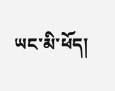ཡང་མི་ཕོད།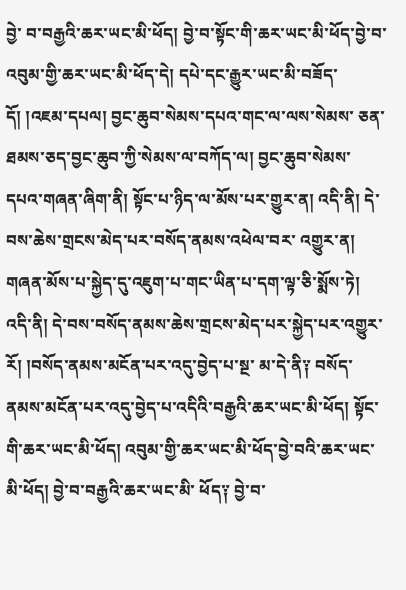བྱེ་ བ་བརྒྱའི་ཆར་ཡང་མི་ཕོད། བྱེ་བ་སྟོང་གི་ཆར་ཡང་མི་ཕོད་བྱེ་བ་འབུམ་གྱི་ཆར་ཡང་མི་ཕོད་དེ། དཔེ་དང་རྒྱུར་ཡང་མི་བཟོད་དོ། །འཇམ་དཔལ། བྱང་ཆུབ་སེམས་དཔའ་གང་ལ་ལས་སེམས་ ཅན་ཐམས་ཅད་བྱང་ཆུབ་ཀྱི་སེམས་ལ་བཀོད་ལ། བྱང་ཆུབ་སེམས་དཔའ་གཞན་ཞིག་ནི། སྟོང་པ་ཉིད་ལ་མོས་པར་གྱུར་ན། འདི་ནི། དེ་བས་ཆེས་གྲངས་མེད་པར་བསོད་ནམས་འཕེལ་བར་ འགྱུར་ན། གཞན་མོས་པ་སྐྱེད་དུ་འཇུག་པ་གང་ཡིན་པ་དག་ལྟ་ཅི་སྨོས་ཏེ། འདི་ནི། དེ་བས་བསོད་ནམས་ཆེས་གྲངས་མེད་པར་སྐྱེད་པར་འགྱུར་རོ། །བསོད་ནམས་མངོན་པར་འདུ་བྱེད་པ་སྔ་ མ་དེ་ནི༑ བསོད་ནམས་མངོན་པར་འདུ་བྱེད་པ་འདིའི་བརྒྱའི་ཆར་ཡང་མི་ཕོད། སྟོང་གི་ཆར་ཡང་མི་ཕོད། འབུམ་གྱི་ཆར་ཡང་མི་ཕོད་བྱེ་བའི་ཆར་ཡང་མི་ཕོད། བྱེ་བ་བརྒྱའི་ཆར་ཡང་མི་ ཕོད༑ བྱེ་བ་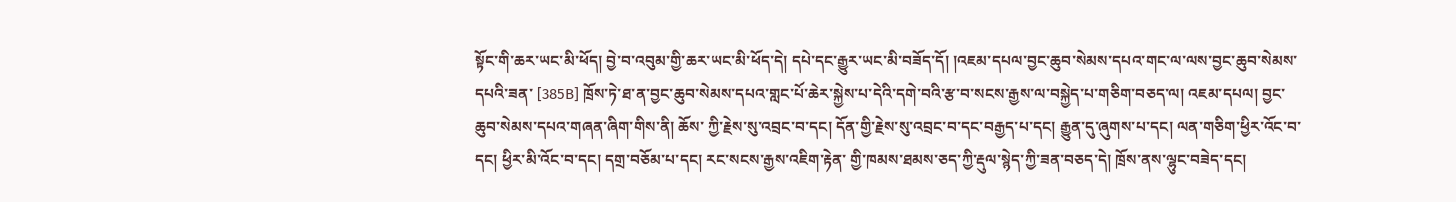སྟོང་གི་ཆར་ཡང་མི་ཕོད། བྱེ་བ་འབུམ་གྱི་ཆར་ཡང་མི་ཕོད་དེ། དཔེ་དང་རྒྱུར་ཡང་མི་བཟོད་དོ། །འཇམ་དཔལ་བྱང་ཆུབ་སེམས་དཔའ་གང་ལ་ལས་བྱང་ཆུབ་སེམས་དཔའི་ཟན་ [385B] ཁྲོས་ཏེ་ཐ་ན་བྱང་ཆུབ་སེམས་དཔའ་གླང་པོ་ཆེར་སྐྱེས་པ་དེའི་དགེ་བའི་རྩ་བ་སངས་རྒྱས་ལ་བསྐྱེད་པ་གཅིག་བཅད་ལ། འཇམ་དཔལ། བྱང་ཆུབ་སེམས་དཔའ་གཞན་ཞིག་གིས་ནི། ཆོས་ ཀྱི་རྗེས་སུ་འབྲང་བ་དང། དོན་གྱི་རྗེས་སུ་འབྲང་བ་དང་བརྒྱད་པ་དང། རྒྱུན་དུ་ཞུགས་པ་དང། ལན་གཅིག་ཕྱིར་འོང་བ་དང། ཕྱིར་མི་འོང་བ་དང། དགྲ་བཅོམ་པ་དང། རང་སངས་རྒྱས་འཇིག་རྟེན་ གྱི་ཁམས་ཐམས་ཅད་ཀྱི་རྡུལ་སྙེད་ཀྱི་ཟན་བཅད་དེ། ཁྲོས་ནས་ལྷུང་བཟེད་དང།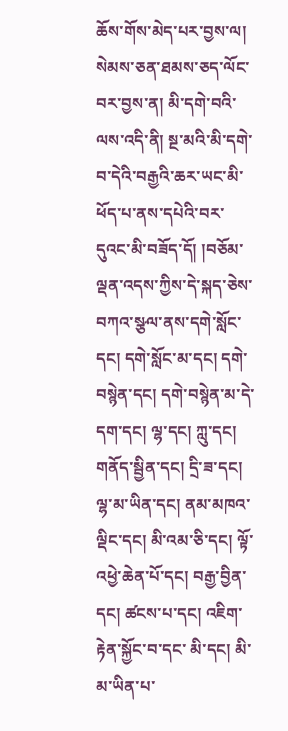ཆོས་གོས་མེད་པར་བྱས་ལ། སེམས་ཅན་ཐམས་ཅད་ལོང་བར་བྱས་ན། མི་དགེ་བའི་ལས་འདི་ནི། སྔ་མའི་མི་དགེ་ བ་དེའི་བརྒྱའི་ཆར་ཡང་མི་ཕོད་པ་ནས་དཔེའི་བར་དུའང་མི་བཟོད་དོ། །བཅོམ་ལྡན་འདས་ཀྱིས་དེ་སྐད་ཅེས་བཀའ་སྩལ་ནས་དགེ་སློང་དང། དགེ་སློང་མ་དང། དགེ་བསྙེན་དང། དགེ་བསྙེན་མ་དེ་ དག་དང། ལྷ་དང། ཀླུ་དང། གནོད་སྦྱིན་དང། དྲི་ཟ་དང། ལྷ་མ་ཡིན་དང། ནམ་མཁའ་ལྡིང་དང། མི་འམ་ཅི་དང། ལྟོ་འཕྱེ་ཆེན་པོ་དང། བརྒྱ་བྱིན་དང། ཚངས་པ་དང། འཇིག་རྟེན་སྐྱོང་བ་དང་ མི་དང། མི་མ་ཡིན་པ་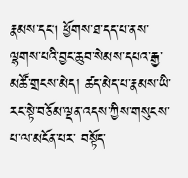རྣམས་དང། ཕྱོགས་ཐ་དད་པ་ནས་ལྷགས་པའི་བྱང་ཆུབ་སེམས་དཔའ་རྒྱ་མཚོ་གྲངས་མེད། ཚད་མེད་པ་རྣམས་ཡི་རང་སྟེ་བཅོམ་ལྡན་འདས་ཀྱིས་གསུངས་པ་ལ་མངོན་པར་ བསྟོད་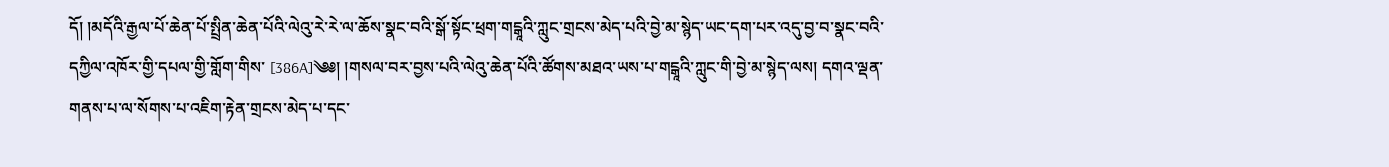དོ། །མདོའི་རྒྱལ་པོ་ཆེན་པོ་སྤྲིན་ཆེན་པོའི་ལེའུ་རེ་རེ་ལ་ཆོས་སྣང་བའི་སྒོ་སྟོང་ཕྲག་གངྒཱའི་ཀླུང་གྲངས་མེད་པའི་བྱེ་མ་སྙེད་ཡང་དག་པར་འདུ་བྱ་བ་སྣང་བའི་དཀྱིལ་འཁོར་གྱི་དཔལ་གྱི་གློག་གིས་ [386A]༄༅། །གསལ་བར་བྱས་པའི་ལེའུ་ཆེན་པོའི་ཚོགས་མཐའ་ཡས་པ་གངྒཱའི་ཀླུང་གི་བྱེ་མ་སྙེད་ལས། དགའ་ལྡན་གནས་པ་ལ་སོགས་པ་འཇིག་རྟེན་གྲངས་མེད་པ་དང་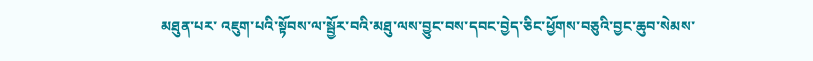མཐུན་པར་ འཇུག་པའི་སྟོབས་ལ་སྦྱོར་བའི་མཐུ་ལས་བྱུང་བས་དབང་བྱེད་ཅིང་ཕྱོགས་བཅུའི་བྱང་ཆུབ་སེམས་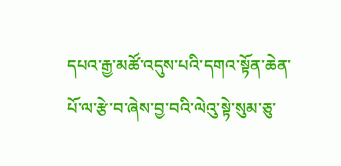དཔའ་རྒྱ་མཚོ་འདུས་པའི་དགའ་སྟོན་ཆེན་པོ་ལ་རྩེ་བ་ཞེས་བྱ་བའི་ལེའུ་སྟེ་སུམ་ཅུ་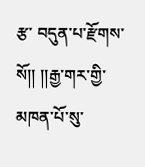རྩ་ བདུན་པ་རྫོགས་སོ།། །།རྒྱ་གར་གྱི་མཁན་པོ་སུ་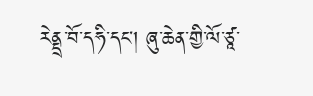རེནྡྲ་བོ་དཧི་དང། ཞུ་ཆེན་གྱི་ལོ་ཙཱ་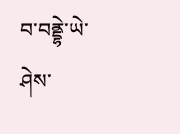བ་བནྡྷེ་ཡེ་ཤེས་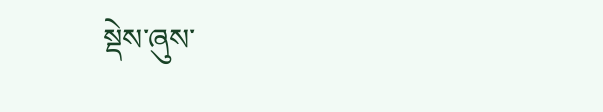སྡེས་ཞུས་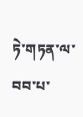ཏེ་གཏན་ལ་བབ་པ་